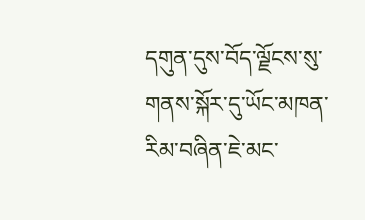དགུན་དུས་བོད་ལྗོངས་སུ་གནས་སྐོར་དུ་ཡོང་མཁན་རིམ་བཞིན་ཇེ་མང་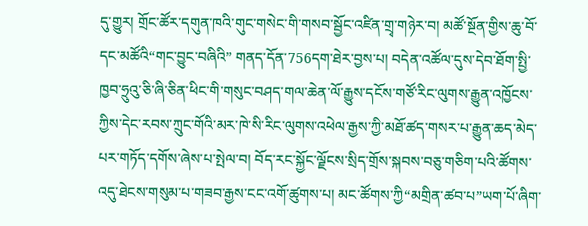དུ་གྱུར། གྲོང་ཚོར་དགུན་ཁའི་གུང་གསེང་གི་གསབ་སྦྱོང་འཛིན་གྲྭ་གཉེར་བ། མཚོ་སྔོན་གྱིས་ཆུ་བོ་དང་མཚོའི“གང་བྱུང་བཞིའི” གནད་དོན་756དག་ཐེར་བྱས་པ། བདེན་འཚོལ་དུས་དེབ་ཐོག་སྤྱི་ཁྱབ་ཧྲུའུ་ཅི་ཞི་ཅིན་ཕིང་གི་གསུང་བཤད་གལ་ཆེན་ལོ་རྒྱུས་དངོས་གཙོ་རིང་ལུགས་རྒྱུན་འཁྱོངས་ཀྱིས་དེང་རབས་ཀྲུང་གོའི་མར་ཁེ་སི་རིང་ལུགས་འཕེལ་རྒྱས་ཀྱི་མཐོ་ཚད་གསར་པ་རྒྱུན་ཆད་མེད་པར་གཏོད་དགོས་ཞེས་པ་སྤེལ་བ། བོད་རང་སྐྱོང་ལྗོངས་སྲིད་གྲོས་སྐབས་བཅུ་གཅིག་པའི་ཚོགས་འདུ་ཐེངས་གསུམ་པ་གཟབ་རྒྱས་ངང་འགོ་ཚུགས་པ། མང་ཚོགས་ཀྱི“མགྲིན་ཚབ་པ”ཡག་པོ་ཞིག་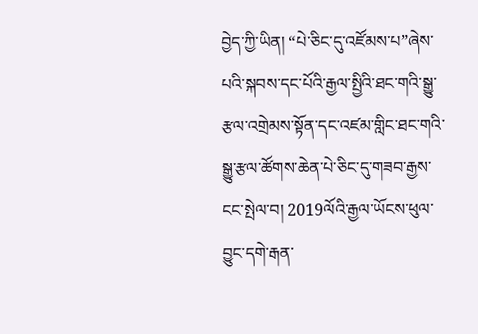བྱེད་ཀྱི་ཡིན། “པེ་ཅིང་དུ་འཛོམས་པ”ཞེས་པའི་སྐབས་དང་པོའི་རྒྱལ་སྤྱིའི་ཐང་གའི་སྒྱུ་རྩལ་འགྲེམས་སྟོན་དང་འཛམ་གླིང་ཐང་གའི་སྒྱུ་རྩལ་ཚོགས་ཆེན་པེ་ཅིང་དུ་གཟབ་རྒྱས་ངང་སྤེལ་བ། 2019ལོའི་རྒྱལ་ཡོངས་ཕུལ་བྱུང་དགེ་རྒན་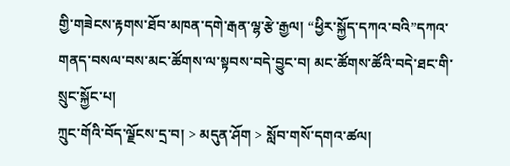གྱི་གཟེངས་རྟགས་ཐོབ་མཁན་དགེ་རྒན་ལྷ་རྩེ་རྒྱལ། “ཕྱིར་སྐྱོད་དཀའ་བའི”དཀའ་གནད་བསལ་བས་མང་ཚོགས་ལ་སྟབས་བདེ་བྱུང་བ། མང་ཚོགས་ཚོའི་བདེ་ཐང་གི་སྲུང་སྐྱོང་པ།
ཀྲུང་གོའི་བོད་ལྗོངས་དྲ་བ། > མདུན་ཤོག > སློབ་གསོ་དགའ་ཚལ།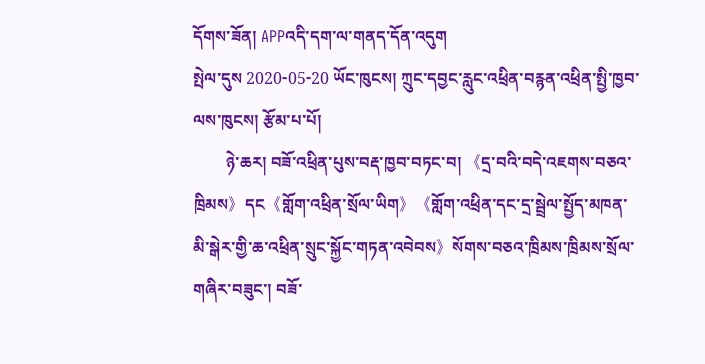དོགས་ཟོན། APPའདི་དག་ལ་གནད་དོན་འདུག
སྤེལ་དུས 2020-05-20 ཡོང་ཁུངས། ཀྲུང་དབྱང་རླུང་འཕྲིན་བརྙན་འཕྲིན་སྤྱི་ཁྱབ་ལས་ཁུངས། རྩོམ་པ་པོ།
        ཉེ་ཆར། བཟོ་འཕྲིན་པུས་བརྡ་ཁྱབ་བཏང་བ། 《དྲ་བའི་བདེ་འཇགས་བཅའ་ཁྲིམས》དང《གློག་འཕྲིན་སྲོལ་ཡིག》《གློག་འཕྲིན་དང་དྲ་སྦྲེལ་སྤྱོད་མཁན་མི་སྒེར་གྱི་ཆ་འཕྲིན་སྲུང་སྐྱོང་གཏན་འབེབས》སོགས་བཅའ་ཁྲིམས་ཁྲིམས་སྲོལ་གཞིར་བཟུང་། བཟོ་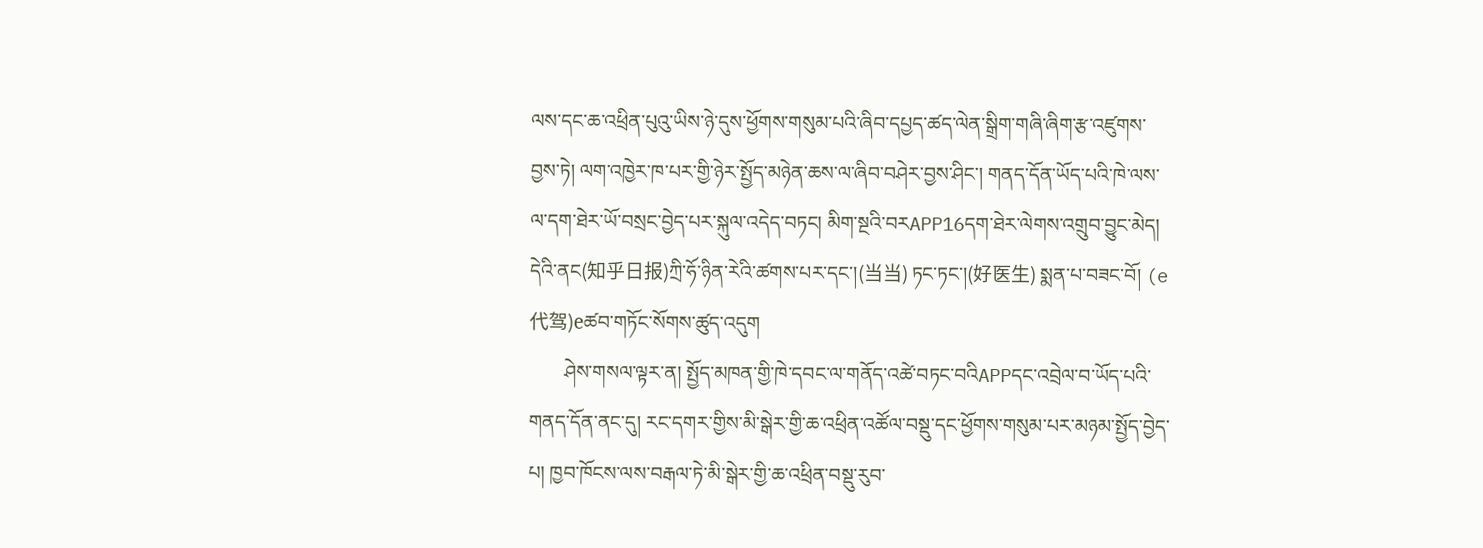ལས་དང་ཆ་འཕྲིན་པུའུ་ཡིས་ཉེ་དུས་ཕྱོགས་གསུམ་པའི་ཞིབ་དཔྱད་ཚད་ལེན་སྒྲིག་གཞི་ཞིག་རྩ་འཛུགས་བྱས་ཏེ། ལག་འཁྱེར་ཁ་པར་གྱི་ཉེར་སྤྱོད་མཉེན་ཆས་ལ་ཞིབ་བཤེར་བྱས་ཤིང་། གནད་དོན་ཡོད་པའི་ཁེ་ལས་ལ་དག་ཐེར་ཡོ་བསྲང་བྱེད་པར་སྐུལ་འདེད་བཏང། མིག་སྔའི་བརAPP16དག་ཐེར་ལེགས་འགྲུབ་བྱུང་མེད། དེའི་ནང(知乎日报)ཀྲི་ཧོ་ཉིན་རེའི་ཚགས་པར་དང་།(当当) ཏང་ཏང་།(好医生) སྨན་པ་བཟང་བོ། (e代驾)eཚབ་གཏོང་སོགས་ཚུད་འདུག
       ཤེས་གསལ་ལྟར་ན། སྤྱོད་མཁན་གྱི་ཁེ་དབང་ལ་གནོད་འཚེ་བཏང་བའིAPPདང་འབྲེལ་བ་ཡོད་པའི་གནད་དོན་ནང་དུ། རང་དགར་གྱིས་མི་སྒེར་གྱི་ཆ་འཕྲིན་འཚོལ་བསྡུ་དང་ཕྱོགས་གསུམ་པར་མཉམ་སྤྱོད་བྱེད་པ། ཁྱབ་ཁོངས་ལས་བརྒལ་ཏེ་མི་སྒེར་གྱི་ཆ་འཕྲིན་བསྡུ་རུབ་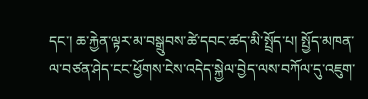དང་། ཆ་རྐྱེན་ལྟར་མ་བསྒྲུབས་ཚེ་དབང་ཚད་མི་སྤྲོད་པ། སྤྱོད་མཁན་ལ་བཙན་ཤེད་ངང་ཕྱོགས་ངེས་འདེད་སྐྱེལ་བྱེད་ལས་བཀོལ་དུ་འཇུག་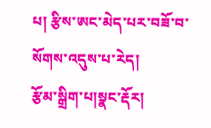པ། རྩིས་ཨང་མེད་པར་བཟོ་བ་སོགས་འདུས་པ་རེད།
རྩོམ་སྒྲིག་པ།སྣང་རྡོར།